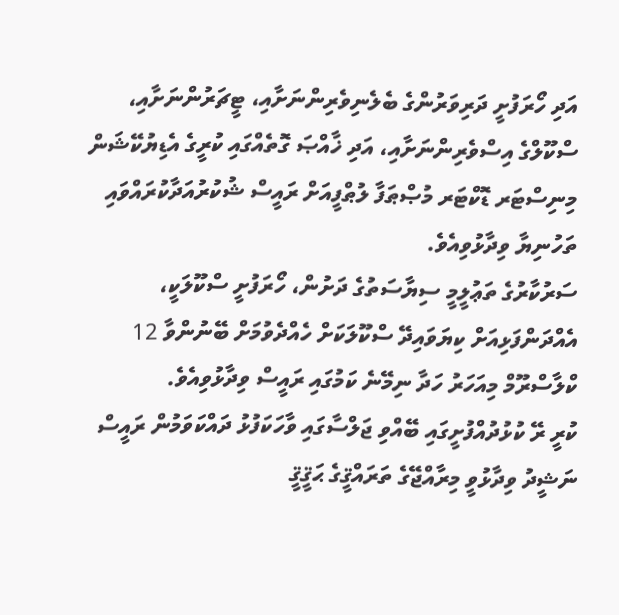އަދި ހޯރަފުށީ ދަރިވަރުންގެ ބެލެނިވެރިންނަށާއި، ޓީޗަރުންނަށާއި، ސްކޫލްގެ އިސްވެރިންނަށާއި، އަދި ޚާއްޞަ ގޮތެއްގައި ކުރީގެ އެޑިޔުކޭޝަން މިނިސްޓަރ ޑޮކްޓަރ މުޞްޠަފާ ލުޠްފީއަށް ރައީސް ޝުކުރުއަދާކުރައްވައި ތަހުނިޔާ ވިދާޅުވިއެވެ.
ސަރުކާރުގެ ތަޢުލީމީ ސިޔާސަތުގެ ދަށުން، ހޯރަފުށީ ސްކޫލަކީ، އެއްދަންފަޅިއަށް ކިޔަވައިދޭ ސްކޫލަކަށް ހެއްދެވުމަށް ބޭނުންވާ 12 ކްލާސްރޫމް މިއަހަރު ހަދާ ނިމޭނެ ކަމުގައި ރައީސް ވިދާޅުވިއެވެ.
ކުރީ ރޭ ކުޅުދުއްފުށީގައި ބޭއްވި ޖަލްސާގައި ވާހަކަފުޅު ދައްކަވަމުން ރައީސް ނަޝީދު ވިދާޅުވީ މިރާއްޖޭގެ ތަރައްޤީގެ ޙަޤީޤީ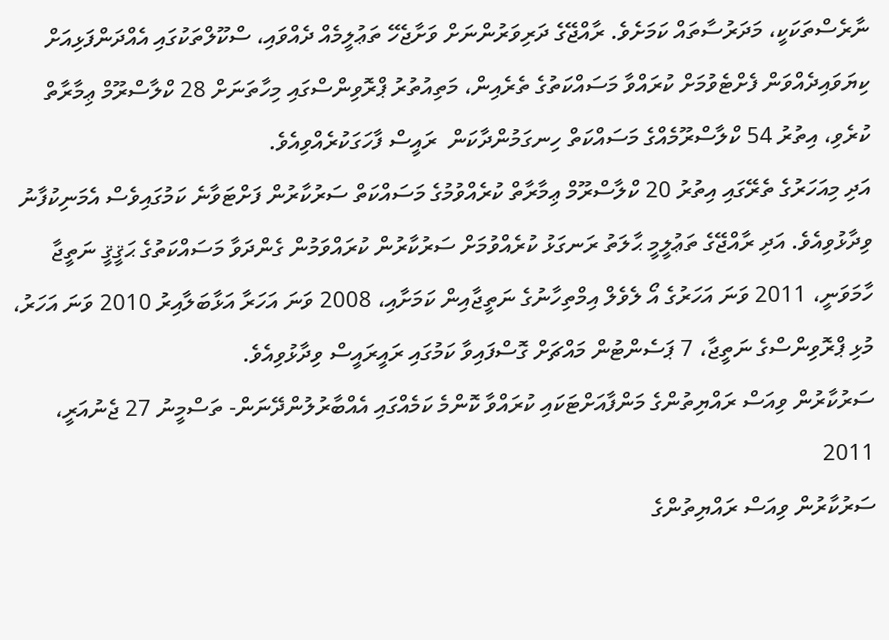ނާރެސްތަކަކީ، މަދަރުސާތައް ކަމަށެވެ. ރާއްޖޭގެ ދަރިވަރުންނަށް ވަށާޖެހޭ ތަޢުލީމެއް ދެއްވައި، ސްކޫލްތަކުގައި އެއްދަންފަޅިއަށް ކިޔަވައިދެއްވަން ފެށްޓެވުމަށް ކުރައްވާ މަސައްކަތުގެ ތެރެއިން، މަތިއުތުރު ޕްރޮވިންސްގައި މިހާތަނަށް 28 ކްލާސްރޫމް ޢިމާރާތް ކުރެވި، އިތުރު 54 ކްލާސްރޫމެއްގެ މަސައްކަތް ހިނގަމުންދާކަން  ރައީސް ފާހަގަކުރެއްވިއެވެ.
އަދި މިއަހަރުގެ ތެރޭގައި އިތުރު 20 ކްލާސްރޫމް ޢިމާރާތް ކުރެއްވުމުގެ މަސައްކަތް ސަރުކާރުން ފަށްޓަވާނެ ކަމުގައިވެސް އެމަނިކުފާނު ވިދާޅުވިއެވެ. އަދި ރާއްޖޭގެ ތަޢުލީމީ ޙާލަތު ރަނގަޅު ކުރެއްވުމަށް ސަރުކާރުން ކުރައްވަމުން ގެންދަވާ މަސައްކަތުގެ ޙަޤީޤީ ނަތީޖާ ހާމަވަނީ، 2011 ވަނަ އަހަރުގެ އޯ ލެވެލް އިމްތިހާނުގެ ނަތީޖާއިން ކަމަށާއި، 2008 ވަނަ އަހަރާ އަޅާބަލާއިރު 2010 ވަނަ އަހަރު، މުޅި ޕްރޮވިންސްގެ ނަތީޖާ، 7 ޕަސެންޓުން މައްޗަށް ގޮސްފައިވާ ކަމުގައި ރައީރައީސް ވިދާޅުވިއެވެ.
ސަރުކާރުން ވިއަސް ރައްޔިތުންގެ މަންފާއަށްޓަކައި ކުރައްވާ ކޮންމެ ކަމެއްގައި އެއްބާރުލުންދޭނަން- ތަސްމީނު 27 ޖެނުއަރީ، 2011
ސަރުކާރުން ވިއަސް ރައްޔިތުންގެ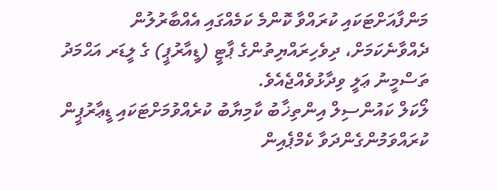މަންފާއަށްޓަކައި ކުރައްވާ ކޮންމެ ކަމެއްގައި އެއްބާރުލުން ދެއްވާނެކަމަށް، ދިވެހިރައްޔިތުންގެ ޕާޓީ (ޑީއާރުޕީ) ގެ ލީޑަރ އަޙްމަދު ތަސްމީނު ޢަލީ ވިދާޅުވެއްޖެއެވެ.
ލޯކަލް ކައުންސިލް އިންތިޚާބު ކާމިޔާބު ކުރެއްވުމަށްޓަކައި ޑީޢާރުޕީން ކުރައްވަމުންގެންދަވާ ކެމްޕެއިން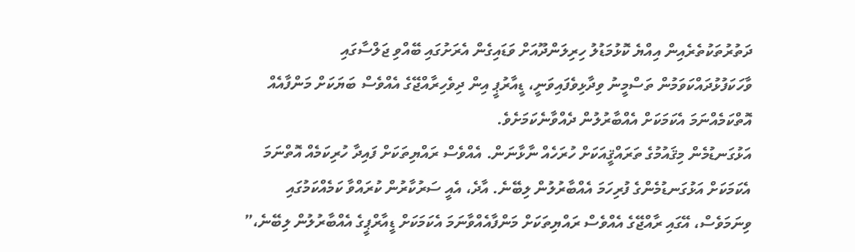ދަތުރުތަކުތެރެއިން އިއްޔެ ކޮޅުމަޑުލު ހިރިލަންދޫއަށް ވަޑައިގެން އެރަށުގައި ބޭއްވި ޖަލްސާގައި ވާހަކަފުޅުދައްކަވަމުން ތަސްމީނު ވިދާޅިވެފައިވަނީ، ޑީއާރުޕީ އިން ދިވެހިރާއްޖޭގެ އެއްވެސް ބަޔަކަށް މަންފާއެއް އޮތްކަމެއްނަމަ އެކަމަކަށް އެއްބާރުލުން ދެއްވާނެކަމަށެވެ.
އަޅުގަނޑުމެން މިޤައުމުގެ ތަރައްޤީއަކަށް ހުރަހެއް ނާޅާނަން. އެއްވެސް ރައްޔިތަކަށް ފައިދާ ހުރިކަމެއް އޮތްނަމަ އެކަމަކަށް އަޅުގަނޑުމެންގެ ފުރިހަމަ އެއްބާރުލުން ލިބޭނެ. އާދެ، އެއީ ސަރުކާރުން ކުރައްވާ ކަމެއްކަމުގައި ވިނަމަވެސް، އޭގައި ރާއްޖޭގެ އެއްވެސް ރައްޔިތަކަށް މަންފާއެއްވާނަމަ އެކަމަކަށް ޑީއާރްޕީގެ އެއްބާރުލުން ލިބޭނެ،”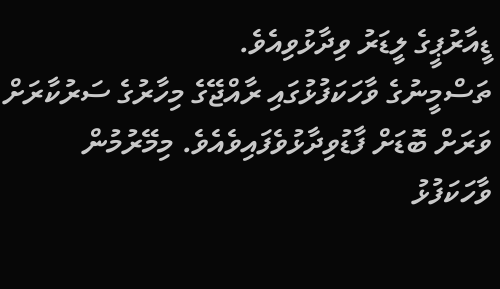ޑީއާރުޕީގެ ލީޑަރު ވިދާޅުވިއެވެ.
ތަސްމީނުގެ ވާހަކަފުޅުގައި ރާއްޖޭގެ މިހާރުގެ ސަރުކާރަށް ވަރަށް ބޮޑަށް ފާޑުވިދާޅުވެފައިވެއެވެ. މިމޭރުމުން ވާހަކަފުޅު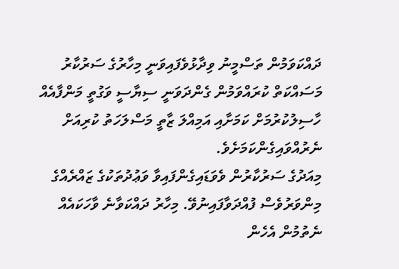ދައްކަވަމުން ތަސްމީނު ވިދާޅުވެފައިވަނީ މިހާރުގެ ސަރުކާރު މަސައްކަތް ކުރައްވަމުން ގެންދަވަނީ ސިޔާސީ ވަގުތީ މަންފާއެއް ހާސިލުކުރުމަށް ކަމަށާއި އަމިއްލަ ޒާތީ މަސްލަހަތު ކުރިއަށް ނެރުއްވައިގެންކަމަށެވެ.
މިއަދުގެ ސަރުކާރުން ވެވަޑައިގެންފައިވާ ވަޢުދުތަކުގެ ޒައްރެއްގެ މިންވަރުވެސް ފުއްދަވާފައިނުވޭ. މިހާރު ދައްކަވާނެ ވާހަކައެއް ނެތުމުން އެހެން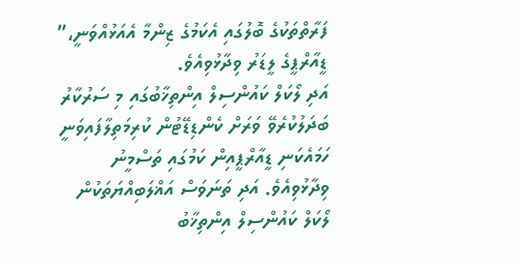ފަރާތްތަކުގެ ބޮލުގައި އެކަމުގެ ޒިންމާ އެއަޅުއްވަނީ،” ޑީއާރްޕީގެ ލީޑަރު ވިދާޅުވިއެވެ.
އަދި ލޯކަލް ކައުންސިލް އިންތިޚާބުގައި މި ސަރުކާރު ބަދަލުކުރެވޭ ވަރަށް ކެންޑިޑޭޓުން ކުރިމަތިލާފައިވަނީ ހަމައެކަނި ޑީއާރްޕީއިން ކަމުގައި ތަސްމީނު ވިދާޅުވިއެވެ. އަދި ތަނަވަސް އަޣްލަބިއްޔަތަކުން ލޯކަލް ކައުންސިލް އިންތިޚާބު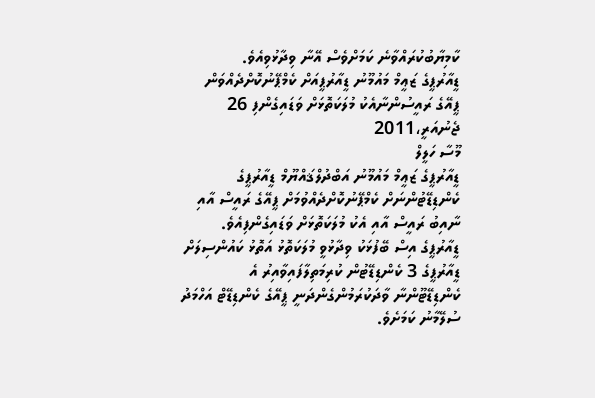ކާމިޔާބުކުރައްވާނެ ކަމަށްވެސް އޭނާ ވިދާޅުވިއެވެ.
ޑީއާރުޕީގެ ޒަޢީމް މައުމޫނު ޑީއާރުޕީއަށް ކެމްޕޭނުކޮށްދެއްވަން ޕީއޭގެ ރައީސުންނާއެކު މުލަކަތޮޅަށް ވަޑައިގެންފި 26 ޖެނުއަރީ،2011
މޫސާ ހަލީލް
ޑީއާރުޕީގެ ޒަޢީމް މައުމޫނު އަބްދުލްޤައްޔޫމް ޑީއާރުޕީގެ ކެންޑިޑޭޓުންނަށް ކެމްޕޭނުކޮށްދެއްވުމަށް ޕީއޭގެ ރައީސް އާއި ނާއިބު ރައީސް އާއި އެކު މުލަކަތޮޅަށް ވަޑައިގެންފިއެވެ.
ޑީއާރުޕީގެ އިސް ބޭފުޅަކު ވިދާޅުވީ މުލަކަތޮޅު އަތޮޅު ކައުންސިލަށް ޑީއާރުޕީގެ 3 ކެންޑިޑޭޓުން ކުރިމަތިލާފައިވާއިރު އެ ކެންޑިޑޭޓޫންނާ ވާދަކުރަމުންގެންދަނީ ޕީއޭގެ ކެންޑިޑޭޓް އަހްމަދު ސުލޭމާނު ކަމަށެވެ.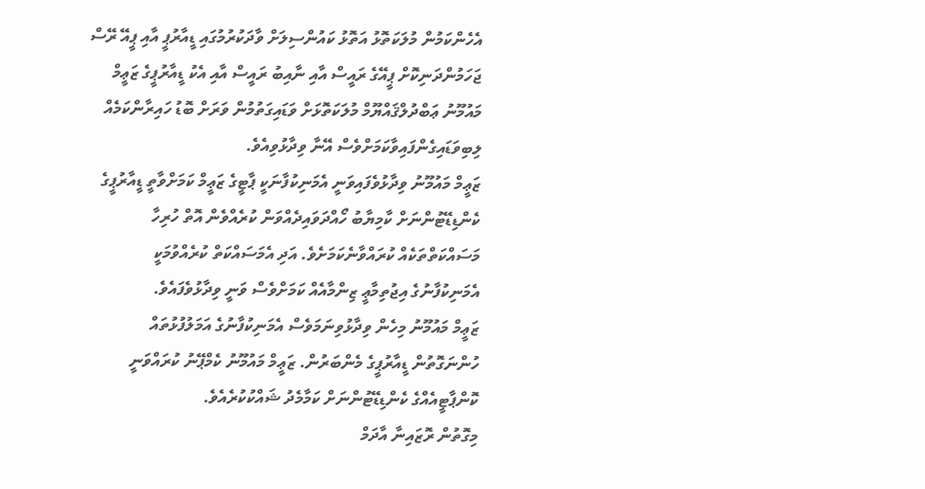އެހެންކަމުން މުލަކަތޮޅު އަތޮޅު ކައުންސިލަށް ވާދަކުރުމުގައި ޑީއާރުޕީ އާއި ޕީއޭ ރޭސް ޖަހަމުންދަނިކޮށް ޕީއޭގެ ރައީސް އާއި ނާއިބު ރައީސް އާއި އެކު ޑީއާރުޕީގެ ޒަޢީމް މައުމޫނު ޢަބްދުލްޤައްޔޫމް މުލަކަތޮޅަށް ވަޑައިގަތުމުން ވަރަށް ބޮޑު ހައިރާންކަމެއް ލިބިވަޑައިގެންފައިވާކަމަށްވެސް އޭނާ ވިދާޅުވިއެވެ.
ޒަޢީމް މައުމޫނު ވިދާޅުވެފައިވަނީ އެމަނިކުފާނަކީ ޕާޓީގެ ޒަޢީމް ކަމަށްވާތީ ޑީއާރުޕީގެ ކެންޑިޑޭޓުންނަށް ކާމިޔާބު ހޯއްދަވައިދެއްވަން ކުރެއްވެން އޮތް ހުރިހާ މަސައްކަތްތަކެއް ކުރައްވާނެކަމަށެވެ. އަދި އެމަސައްކަތް ކުރެއްވުމަކީ އެމަނިކުފާނުގެ އިޖުތިމާޢީ ޒިންމާއެއް ކަމަށްވެސް ވަނީ ވިދާޅުވެފައެވެ.
ޒަޢީމް މައުމޫނު މިހެން ވިދާޅުވިނަމަވެސް އެމަނިކުފާނުގެ އަމަލުފުޅުތައް ހުންނަގޮތުން ޑީއާރުޕީގެ މެންބަރުން. ޒަޢީމް މައުމޫނު ކެމްޕޭނު ކުރައްވަނީ ކޮންޕާޓީއެއްގެ ކެންޑިޑޭޓުންނަށް ކަމާމެދު ޝައްކުކުރެއެވެ.
މިގޮތުން ރޮޒައިނާ އާދަމް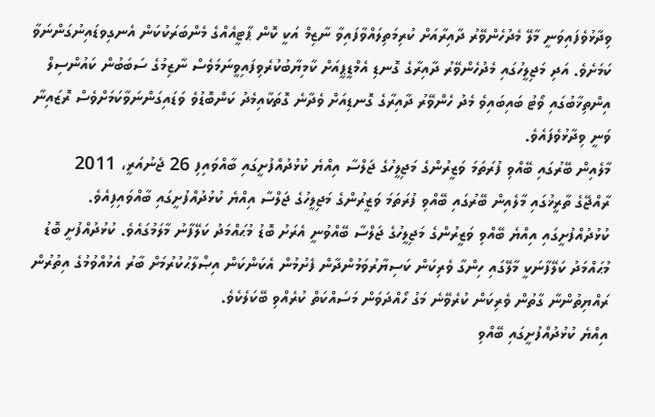ވިދާޅުވެފައިވަނީ މާލޭ މެދުހެންވޭރު ދާއިރާއަށް ކުރިމަތިލައްވާފައިވާ ނާޒިމް އަކީ ކޮން ޕާޓީއެއްގެ މެންބަރަކުކަން އެނގިވޑައިނުގަންނަވާ ކަމަށެވެ. އަދި މަޖިލީހުގައި މެދުހެންވޭރު ދާއިރާގެ ގޮނޑި އެމްޑީޕީއަށް ކާމިޔާބުކުރެވިފައިވީނަމަވެސް ނާޒިމުގެ ސަބަބުން ކައުންސިލް އިންތިޚާބުގައި ވޯޓު ބައިބައިވެ މެދު ހެންވޭރު ދާއިރާގެ ގޮނޑިއަށް ވެދާނެ ގޮތަކާއިމެދު ކަންބޮޑުވެ ވަޑައިގަންނަވާކަމަށްވެސް ރޮޒައިނާ ވަނީ ވިދާޅުވެފައެވެ.
މާލެއިން ބޭރުގައި ބޭއްވި ފުރަތަމަ ވަޒީރުންގެ މަޖިލީހުގެ ޖަލްސާ އިއްޔެ ކުޅުދުއްފުށީގައި ބާއްވައިފި 26 ޖެނުއަރީ، 2011
ރާއްޖޭގެ ތާރީޚުގައި މާލެއިން ބޭރުގައި ބޭއްވި ފުރަތަމަ ވަޒީރުންގެ މަޖިލީހުގެ ޖަލްސާ އިއްޔެ ކުޅުދުއްފުށީގައި ބާއްވައިފިއެވެ.
ކުޅުދުއްފުށީގައި އިއްޔެ ބޭއްވި ވަޒީރުންގެ މަޖިލީހުގެ ޖަލްސާ ބޭއްވުނީ އެރަށު ބޮޑު މުޙައްމަދު ކަލޭފާނު މާލަމުގައެވެ. ކުޅުދުއްފުށީ ބޮޑު މުޙައްމަދު ކަލޭފާނަކީ މާލޭގައި ހިންގާ ވެރިކަން ކަސިޔާރުވަމުންދާން ފެށުމުން އެކަންކަން އިޞްލާޙުކުރުމަށް ބާރު އެޅުއްވުމުގެ އިތުރުން ރައްޔިތުންނާ ގާތުން ވެރިކަން ކުރެވޭނެ މަގު ހޯއްދަވަން މަސައްކަތް ކުރެއްވި ބޭކަލެކެވެ.
އިއްޔެ ކުޅުދުއްފުށީގައި ބޭއްވި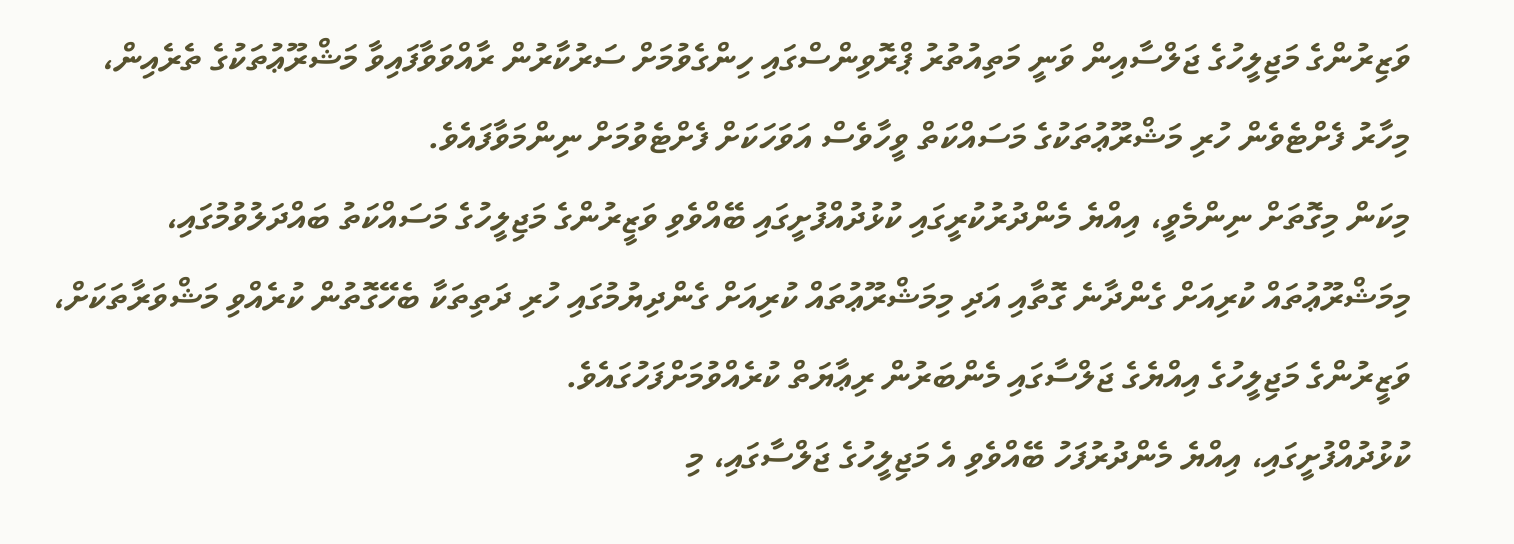ވަޒިރުންގެ މަޖިލީހުގެ ޖަލްސާއިން ވަނީ މަތިއުތުރު ޕްރޮވިންސްގައި ހިންގެވުމަށް ސަރުކާރުން ރާއްވަވާފައިވާ މަޝްރޫޢުތަކުގެ ތެރެއިން، މިހާރު ފެށްޓެވެން ހުރި މަޝްރޫޢުތަކުގެ މަސައްކަތް ވީހާވެސް އަވަހަކަށް ފެށްޓެވުމަށް ނިންމަވާފައެވެ.
މިކަން މިގޮތަށް ނިންމެވީ، އިއްޔެ މެންދުރުކުރީގައި ކުޅުދުއްފުށީގައި ބޭއްވެވި ވަޒީރުންގެ މަޖިލީހުގެ މަސައްކަތު ބައްދަލުވުމުގައި، މިމަޝްރޫޢުތައް ކުރިއަށް ގެންދާނެ ގޮތާއި އަދި މިމަޝްރޫޢުތައް ކުރިއަށް ގެންދިޔުމުގައި ހުރި ދަތިތަކާ ބެހޭގޮތުން ކުރެއްވި މަޝްވަރާތަކަށް، ވަޒީރުންގެ މަޖިލީހުގެ އިއްޔެގެ ޖަލްސާގައި މެންބަރުން ރިޢާޔަތް ކުރެއްވުމަށްފަހުގައެވެ.
ކުޅުދުއްފުށީގައި، އިއްޔެ މެންދުރުފަހު ބޭއްވެވި އެ މަޖިލީހުގެ ޖަލްސާގައި، މި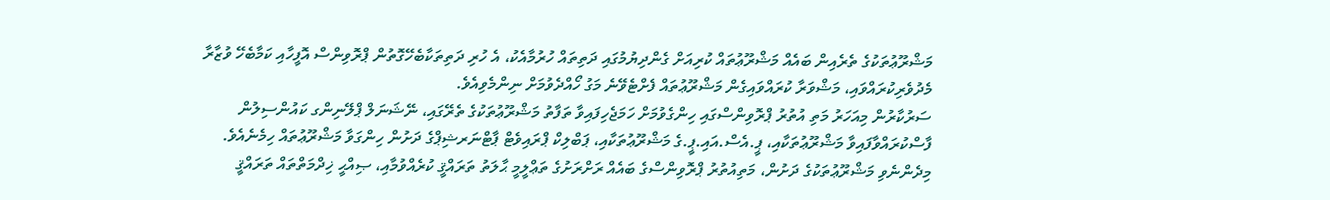މަޝްރޫޢުތަކުގެ ތެރެއިން ބައެއް މަޝްރޫޢުތައް ކުރިއަށް ގެންދިޔުމުގައި ދަތިތައް ހުރުމާއެކު، އެ ހުރި ދަތިތަކާބެހޭގޮތުން ޕްރޮވިންސް އޮފީހާއި ކަމާބެހޭ ވުޒާރާ މެދުވެރިކުރައްވައި، މަޝްވަރާ ކުރައްވައިގެން މަޝްރޫޢުތައް ފެށްޓެވޭނެ މަގު ހޯއްދެވުމަށް ނިންމެވިއެވެ.
ސަރުކާރުން މިއަހަރު މަތި އުތުރު ޕްރޮވިންސްގައި ހިންގެވުމަށް ހަމަޖެހިފައިވާ ތަފާތު މަޝްރޫޢުތަކުގެ ތެރޭގައި، ނޭޝަނަލް ޕްލޭނިންގ ކައުންސިލުން ފާސްކުރައްވާފައިވާ މަޝްރޫޢުތަކާއި، ޕީ.އެސް.އައި.ޕީ.ގެ މަޝްރޫޢުތަކާއި، ޕަބްލިކް ޕްރައިވެޓް ޕާޓްނަރޝިޕްގެ ދަށުން ހިންގަވާ މަޝްރޫޢުތައް ހިމެނެއެވެ. މިދެންނެވި މަޝްރޫޢުތަކުގެ ދަށުން، މަތިއުތުރު ޕްރޮވިންސްގެ ބައެއް ރަށްރަށުގެ ތަޢްލީމީ ޙާލަތު ތަރައްޤީ ކުރެއްވުމާއި، ޞިއްޙީ ޚިދްމަތްތައް ތަރައްޤީ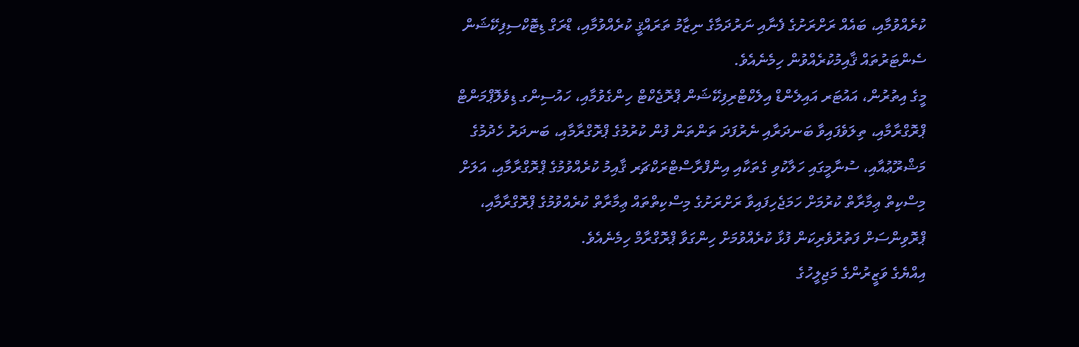ކުރެއްވުމާއި، ބައެއް ރަށްރަށުގެ ފެނާއި ނަރުދަމާގެ ނިޒާމު ތަރައްޤީ ކުރެއްވުމާއި، ޑްރަގް ޑިޓޮކްސިފިކޭޝަން ސެންޓަރުތައް ޤާއިމުކުރެއްވުން ހިމެނެއެވެ.
މީގެ އިތުރުން، އައުޓަރ އައިލެންޑް އިލެކްޓްރިފިކޭޝަން ޕްރޮޖެކްޓް ހިންގެވުމާއި، ހައުސިންގ ޑިވެލޮޕްމަންޓް ޕްރޮގްރާމާއި، ތިލަވެފައިވާ ބަނދަރާއި ނެރުފަދަ ތަންތަން ފުން ކުރުމުގެ ޕްރޮގްރާމާއި، ބަނދަރު ހެދުމުގެ މަޝްރޫޢުއާއި، ސުނާމީގައި ހަލާކުވި ގެތަކާއި އިންފްރާސްޓްރަކްޗަރ ޤާއިމު ކުރެއްވުމުގެ ޕްރޮގްރާމާއި، އަލަށް މިސްކިތް ޢިމާރާތް ކުރުމަށް ހަމަޖެހިފައިވާ ރަށްރަށުގެ މިސްކިތްތައް ޢިމާރާތް ކުރެއްވުމުގެ ޕްރޮގްރާމާއި، ޕްރޮވިންސަށް ފަތުރުވެރިކަން ފުޅާ ކުރެއްވުމަށް ހިންގަވާ ޕްރޮގްރާމް ހިމެނެއެވެ.
އިއްޔެގެ ވަޒީރުންގެ މަޖިލީހުގެ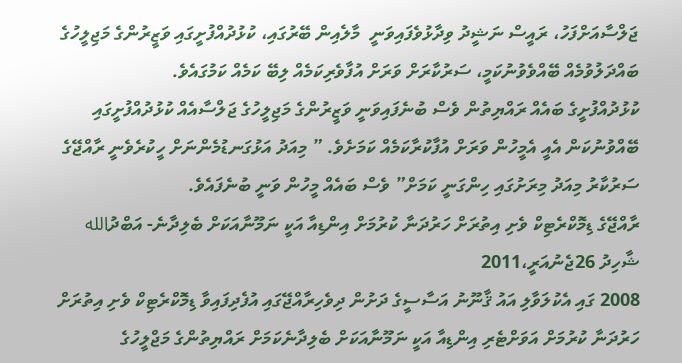ޖަލްސާއަށްފަހު، ރައީސް ނަޝީދު ވިދާޅުވެފައިވަނީ  މާލެއިން ބޭރުގައި، ކުޅުދުއްފުށީގައި ވަޒީރުންގެ މަޖިލީހުގެ ބައްދަލުވުމެއް ބޭއްވެވުނުކަމީ، ސަރުކާރަށް ވަރަށް އުފާވެރިކަމެއް ލިބޭ ކަމެއް ކަމުގައެވެ.
ކުޅުދުއްފުށީގެ ބައެއް ރައްޔިތުން ވެސް ބުނެފައިވަނީ ވަޒީރުންގެ މަޖިލީހުގެ ޖަލްސާއެއް ކުޅުދުއްފުށީގައި ބޭއްވުނުކަން އެއީ އެމީހުން ވަރަށް އުފާކުރާކަމެއް ކަމަށެވެ. ” މިއަދު އަޅުގަނޑުމެންނަށް ހީކުރެވެނީ ރާއްޖޭގެ ސަރުކާރު މިއަދު މިރަށުގައި ހިންގަނީ ކަމަށް” ވެސް ބައެއް މީހުން ވަނީ ބުނެފައެވެ.
ރާއްޖޭގެ ޑިމޮކްރެޓިކް ވެށި އިތުރަށް ހަރުދަނާ ކުރުމަށް އިންޑިއާ އަކީ ނަމޫނާއަކަށް ބެލިދާނެ- އަބްދުالله ޝާހިދު 26ޖެނުއަރީ،2011
2008 ގައި އެކުލަވާލި އައު ޤާނޫނު އަސާސީގެ ދަށުން ދިވެހިރާއްޖޭގައި އުފެދިފައިވާ ޑިމޮކްރެޓިކް ވެށި އިތުރަށް ހަރުދަނާ ކުރުމަށް އަވަށްޓެރި އިންޑިއާ އަކީ ނަމޫނާއަކަށް ބެލިދާނެކަމަށް ރައްޔިތުންގެ މަޖްލީހުގެ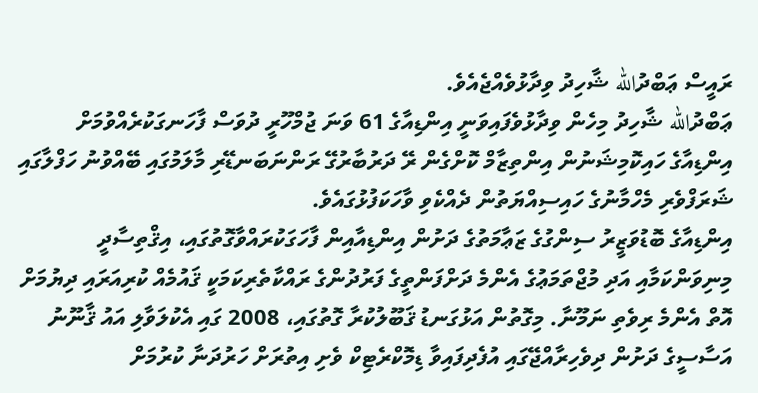ރައީސް ޢަބްދުالله ޝާހިދު ވިދާޅުވެއްޖެއެވެ.
ޢަބްދުالله ޝާހިދު މިހެން ވިދާޅުވެފައިވަނީ އިންޑިއާގެ 61 ވަނަ ޖުމްހޫރީ ދުވަސް ފާހަނގަކުރެއްވުމަށް އިންޑިއާގެ ހައިކޮމިޝަނުން އިންތިޒާމް ކޮށްގެން ރޭ ދަރުބާރުގޭ ރަންނަބަނޑޭރި މާލަމުގައި ބޭއްވުނު ހަފްލާގައި ޝަރަފްވެރި މެހްމާނުގެ ހައިސިއްޔަތުން ދެއްކެވި ވާހަކަފުޅުގައެވެ.
އިންޑިއާގެ ބޮޑުވަޒީރު ސިންގުގެ ޒަޢާމަތުގެ ދަށުން އިންޑިއާއިން ފާހަގަކުރައްވާގޮތުގައި، އިޤްތިސާދީ މިނިވަންކަމާއި އަދި މުޖްތަމަޢުގެ އެންމެ ދަށްފަންތީގެ ފަރުދުންގެ ރައްކާތެރިކަމަކީ ޤައުމެއް ކުރިއަރައި ދިޔުމަށް އޮތް އެންމެ ރިވެތި ނަމޫނާ. މިގޮތުން އަޅުގަނޑު ޤަބޫލުކުރާ ގޮތުގައި، 2008 ގައި އެކުލަވާލި އައު ޤާނޫނު އަސާސީގެ ދަށުން ދިވެހިރާއްޖޭގައި އުފެދިފައިވާ ޑިމޮކްރެޓިކް ވެށި އިތުރަށް ހަރުދަނާ ކުރުމަށް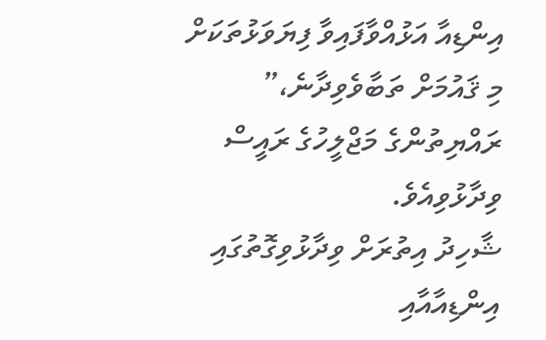އިންޑިއާ އަޅުއްވާފައިވާ ފިޔަވަޅުތަކަށް މި ޤައުމަށް ތަބާވެވިދާނެ،” ރައްޔިތުންގެ މަޖްލީހުގެ ރައީސް ވިދާޅުވިއެވެ.
ޝާހިދު އިތުރަށް ވިދާޅުވިގޮތުގައި އިންޑިއާއާއި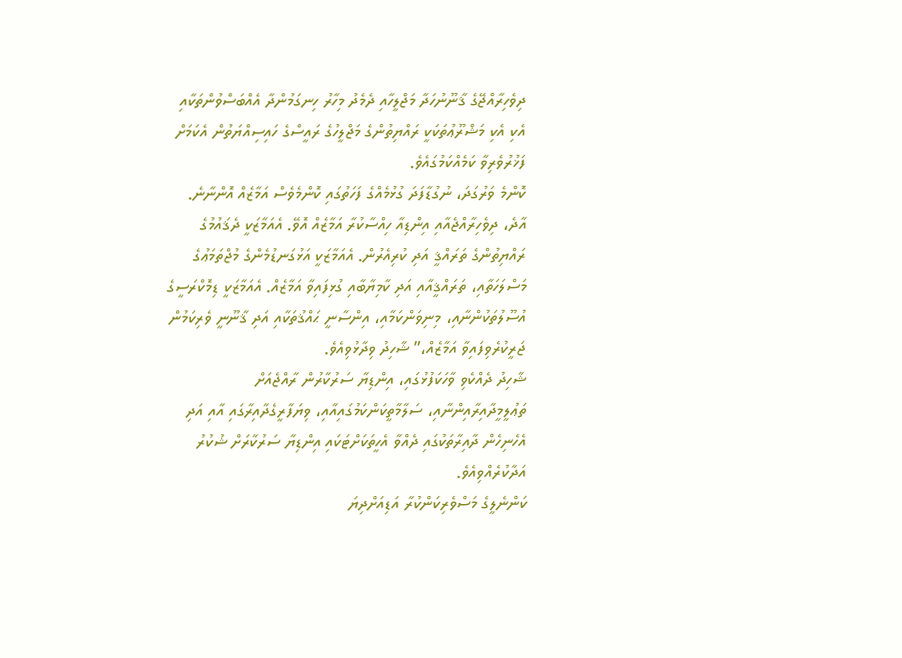ދިވެހިރާއްޖޭގެ ޤާނޫނުހަދާ މަޖްލީހާއި ދެމެދު މިހާރު ހިނގަމުންދާ އެއްބަސްވުންތަކާއި އެކި އެކި މަޝްރޫޢުތަކަކީ ރައްޔިތުންގެ މަޖްލީހުގެ ރައީސްގެ ހައިސިއްޔަތުން އެކަމަށް ފަޚުރުވެރިވާ ކަމެއްކަމުގައެވެ.
ކޮންމެ ވަރުގަދަ، ނުގުޑާފަދަ ގުޅުމެއްގެ ފަހަތުގައި ކޮންމެވެސް އަމާޒެއް އޮންނާނެ. އާދެ، ދިވެހިރާއްޖެއާއި އިންޑިއާ ހިއްސާކުރާ އަމާޒެއް އޮވޭ. އެއަމާޒަކީ ދެޤައުމުގެ ރައްޔިތުންގެ ތަރައްޤީ އަދި ކުރިއެރުން. އެއަމާޒަކީ އަޅުގަނޑުމެންގެ މުޖްތަމަޢުގެ މަސްލަހަތާއި، ތަރައްޤީއާއި އަދި ކާމިޔާބާއި ގުޅިފައިވާ އަމާޒެއް. އެއަމާޒަކީ ޑިމޮކްރަސީގެ އުސޫލުތަކުންނާއި، މިނިވަންކަމާއި، އިންސާނީ ޙައްޤުތަކާއި އަދި ޤާނޫނީ ވެރިކަމުން ޖަރީކުރެވިފައިވާ އަމާޒެއް،” ޝާހިދު ވިދާޅުވިއެވެ.
ޝާހިދު ދެއްކެވި ވާހަކަފުޅުގައި، އިންޑިޔާ ސަރުކާރުން ރާއްޖެއަށް ތަޢުލީމީދާއިރާއިންނާއި، ސަލާމާތީކަންކަމުގައިއާއި، ވިޔަފާރީގެދާއިރާގައި އާއި އަދި އެހެނިހެން ދާއިރާތަކުގައި ދެއްވާ އެހީތަކަށްޓަކައި އިންޑިޔާ ސަރުކާރަށް ޝުކުރު އަދާކުރެއްވިއެވެ.
ކަންނެލީގެ މަސްވެރިކަންކުރާ އަޑިއަށްދިޔަ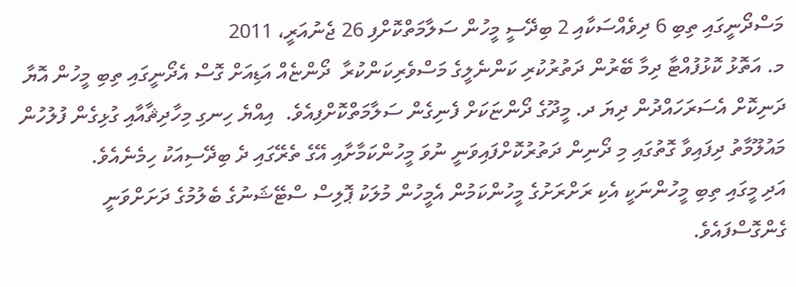މަސްދޯނީގައި ތިބި 6 ދިވެއްސަކާއި 2 ބިދޭސީ މީހުން ސަލާމަތްކޮށްފި 26 ޖެނުއަރީ، 2011
މ. އަތޮޅު ކޮޅުފުއްޓާ ދިމާ ބޭރުން ދަތުރުކުރި ކަންނެލީގެ މަސްވެރިކަންކުރާ  ދޯންޏެއް އަޑިއަށް ގޮސް އެދޯނީގައި ތިބި މީހުން އޮޔާ ދަނިކޮށް އެސަރަހައްދުން ދިޔަ ދ. މީދޫގެ ދޯންޏަކަށް ފެނިގެން ސަލާމަތްކޮށްފިއެވެ.  އިއްޔެ ހިނގި މިހާދިޘާއާއި ގުޅިގެން ފުލުހުން މައުލޫމާތު ދިފައިވާ ގޮތުގައި މި ދޯނިން ދަތުރުކޮށްފައިވަނީ ނުވަ މީހުންކަމާށާއި އޭގެ ތެރޭގައި ދެ ބިދޭސިއަކު ހިމެނެއެވެ.
އަދި މީގައި ތިބި މީހުންނަކީ އެކި ރަށްރަށުގެ މީހުންކަމުން އެމީހުން މުލަކު ޕޮލިސް ސްޓޭޝަނުގެ ބެލުމުގެ ދަށަށްވަނީ ގެންގޮސްފައެވެ.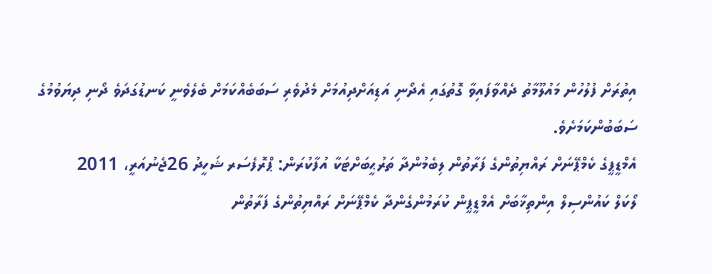އިތުރަށް ފުލުހުން މައުލޫމާތު ދެއްވާފައިވާ ގޮތުގައި އެދޯނި އަޑިއަށްދިއުމަށް މެދުވެރި ސަބަބެއްކަމަށް ބެލެވެނީ ކަނޑުގަދަވެ ދޯނި ދިޔަވުމުގެ ސަބަބުންކަމަށެވެ.
އެމްޑީޕީގެ ކެމްޕޭނަށް ރައްޔިތުންގެ ފަރާތުން ލިބެމުންދާ ތަރުޙީބަށްޓަކާ އުފާކުރަން: ޕްރޮފެސަރ ޝަހީދު 26ޖެނުއަރީ، 2011
ލޯކަލް ކައުންސިލް އިންތިޚާބަށް އެމްޑީޕީން ކުރަމުންގެންދާ ކެމްޕޭނަށް ރައްޔިތުންގެ ފަރާތުން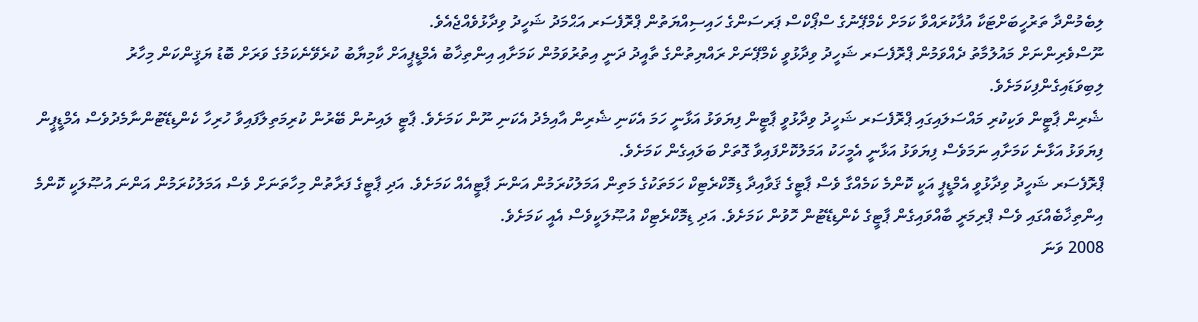ލިބެމުންދާ ތަރުހީބަށްޓަކާ އުފާކުރައްވާ ކަމަށް ކެމްޕޭނުގެ ސްޕޯކްސް ޕަރސަންގެ ހައިސިއްޔަތުން ޕްރޮފެސަރ އަޙްމަދު ޝަހީދު ވިދާޅުވެއްޖެއެވެ.
ނޫސްވެރިންނަށް މައުލުމާތު ދެއްވަމުން ޕްރޮފެސަރ ޝަހީދު ވިދާޅުވީ ކެމްޕޭނަށް ރައްޔިތުންގެ ތާއީދު ދަނީ އިތުރުވަމުން ކަމަށާއި އިންތިޚާބު އެމްޑީޕީއަށް ކާމިޔާބު ކުރެވޭނެކަމުގެ ވަރަށް ބޮޑު ޔަޤީންކަން މިހާރު ލިބިވަޑައިގެންފިކަމަށެވެ.
ޝެރިން ޕާޓީން ވަކިކުރި މައްސަލައިގައި ޕްރޮފެސަރ ޝަހީދު ވިދާޅުވީ ޕާޓީން ފިޔަވަޅު އަޅާނީ ހަމަ އެކަނި ޝެރިން އާއިމެދު އެކަނި ނޫން ކަމަށެވެ. ޕާޓީ ލައިނުން ބޭރުން ކުރިމަތިލާފައިވާ ހުރިހާ ކެންޑިޑޭޓުންނާމެދުވެސް އެމްޑީޕީން ފިޔަވަޅު އަޅާނެ ކަމަށާއި ނަމަވެސް ފިޔަވަޅު އަޅާނީ އެމީހަކު އަމަލުކޮށްފައިވާ ގޮތަށް ބަލައިގެން ކަމަށެވެ.
ޕްރޮފެސަރ ޝަހީދު ވިދާޅުވީ އެމްޑީޕީ އަކީ ކޮންމެ ކަމެއްގާ ވެސް ޕާޓީގެ ޤަވާއިދާ ޑިމޮކްރެޓިކް ހަމަތަކުގެ މަތިން އަމަލުކުރަމުން އަންނަ ޕާޓީއެއް ކަމަށެވެ. އަދި ޕާޓީގެ ފަރާތުން މިހާތަނަށް ވެސް އަމަލުކުރަމުން އަންނަ އުޞޫލަކީ ކޮންމެ އިންތިޚާބެއްގައި ވެސް ޕްރިމަރީ ބާއްވައިގެން ޕާޓީގެ ކެންޑިޑޭޓުން ހޮވުން ކަމަށެވެ. އަދި ޑިމޮކްރެޓިކް އުޞޫލަކީވެސް އެއީ ކަމަށެވެ.
2008 ވަނަ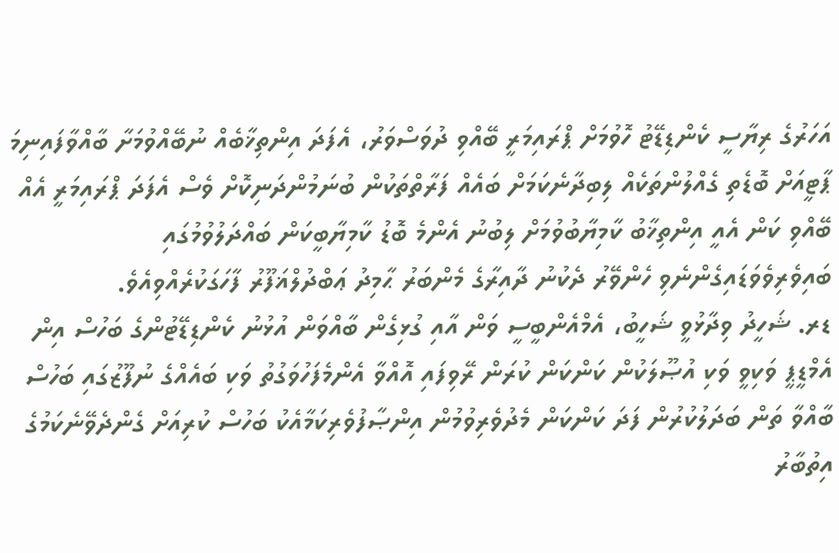އަހަރުގެ ރިޔާސީ ކެންޑިޑޭޓު ހޮވުމަށް ޕްރައިމަރީ ބޭއްވި ދުވަސްވަރު، އެފަދަ އިންތިޚާބެއް ނުބޭއްވުމަށާ ބާއްވާފައިނިމަ ޕާޓީއަށް ބޮޑެތި ގެއްލުންތަކެއް ލިބިދާނެކަމަށް ބައެއް ފަރާތްތަކުން ބުނަމުންދަނިކޮށް ވެސް އެފަދަ ޕްރައިމަރީ އެއް ބޭއްވި ކަން އެއީ އިންތިޚާބު ކާމިޔާބުވުމަށް ލިބުނު އެންމެ ބޮޑު ކާމިޔާބީކަން ބައްދަލުވުމުގައި ބައިވެރިވެވަޑައިގެންނެވި ހެންވޭރު ދެކުނު ދާއިރާގެ މެންބަރު ޙާމިދު ޢަބްދުލްޣަފޫރު ފާހަގަކުރެއްވިއެވެ.
ޑރ. ޝަހީދު ވިދާޅުވީ ޝަހީބު، އެމްއެންބީސީ ވަން އާއި ގުޅިގެން ބާއްވަން އުޅުނު ކެންޑިޑޭޓުންގެ ބަހުސް އިން އެމްޑީޕީ ވަކިވީ ވަކި އުޞޫލަކުން ކަންކަން ކުރަން ރޭވިފައި އޮއްވާ އެންމެފަހުވަގުތު ވަކި ބައެއްގެ ނުފޫޒުގައި ބަހުސް ބާއްވާ ތަން ބަދަލުކުރުން ފަދަ ކަންކަން މެދުވެރިވުމުން އިންޞާފުވެރިކަމާއެކު ބަހުސް ކުރިއަށް ގެންދެވޭނެކަމުގެ އިތުބާރު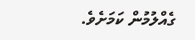ގެއްލުމުން ކަމަށެވެ.